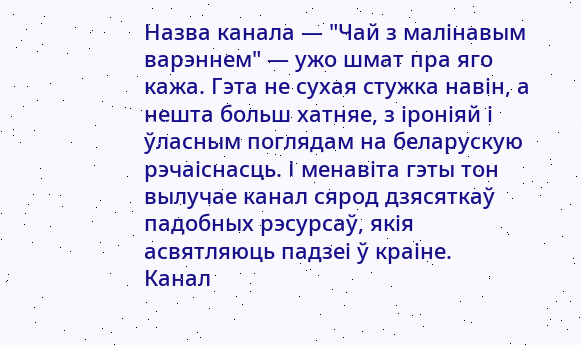Назва канала — "Чай з малінавым варэннем" — ужо шмат пра яго кажа. Гэта не сухая стужка навін, а нешта больш хатняе, з іроніяй і ўласным поглядам на беларускую рэчаіснасць. І менавіта гэты тон вылучае канал сярод дзясяткаў падобных рэсурсаў, якія асвятляюць падзеі ў краіне.
Канал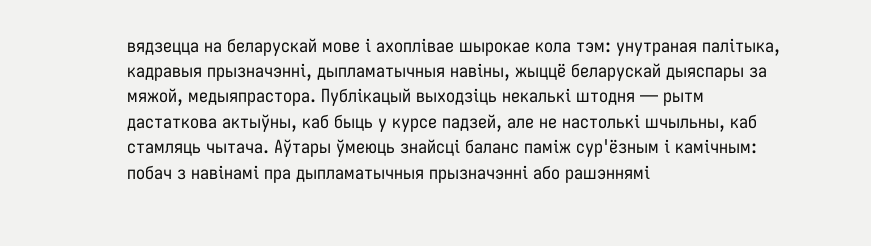вядзецца на беларускай мове і ахоплівае шырокае кола тэм: унутраная палітыка, кадравыя прызначэнні, дыпламатычныя навіны, жыццё беларускай дыяспары за мяжой, медыяпрастора. Публікацый выходзіць некалькі штодня — рытм дастаткова актыўны, каб быць у курсе падзей, але не настолькі шчыльны, каб стамляць чытача. Аўтары ўмеюць знайсці баланс паміж сур'ёзным і камічным: побач з навінамі пра дыпламатычныя прызначэнні або рашэннямі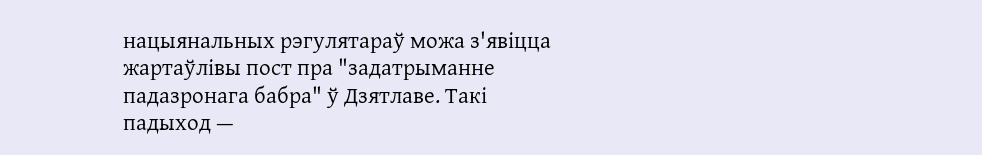нацыянальных рэгулятараў можа з'явіцца жартаўлівы пост пра "задатрыманне падазронага бабра" ў Дзятлаве. Такі падыход —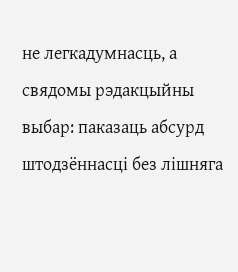не легкадумнасць, а свядомы рэдакцыйны выбар: паказаць абсурд штодзённасці без лішняга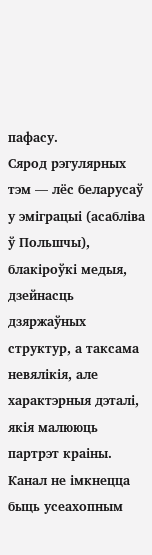пафасу.
Сярод рэгулярных тэм — лёс беларусаў у эміграцыі (асабліва ў Польшчы), блакіроўкі медыя, дзейнасць дзяржаўных структур, а таксама невялікія, але характэрныя дэталі, якія малююць партрэт краіны. Канал не імкнецца быць усеахопным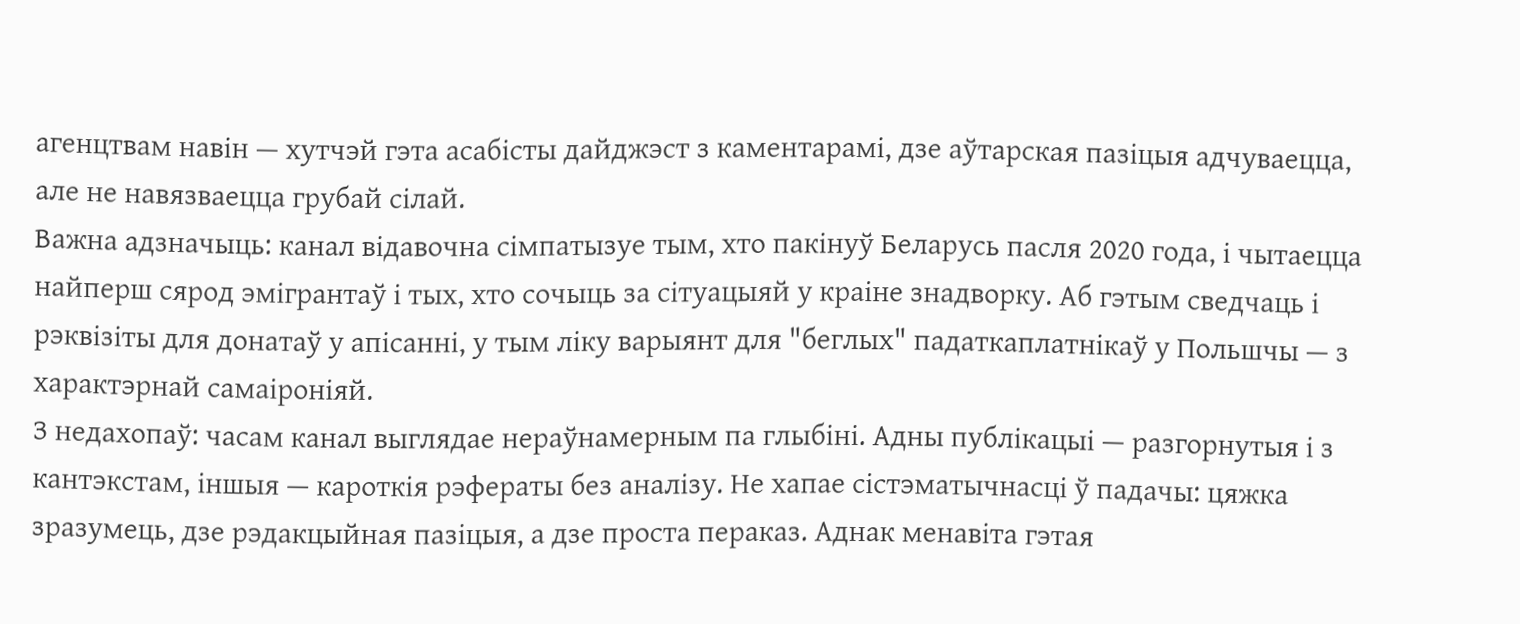агенцтвам навін — хутчэй гэта асабісты дайджэст з каментарамі, дзе аўтарская пазіцыя адчуваецца, але не навязваецца грубай сілай.
Важна адзначыць: канал відавочна сімпатызуе тым, хто пакінуў Беларусь пасля 2020 года, і чытаецца найперш сярод эмігрантаў і тых, хто сочыць за сітуацыяй у краіне знадворку. Аб гэтым сведчаць і рэквізіты для донатаў у апісанні, у тым ліку варыянт для "беглых" падаткаплатнікаў у Польшчы — з характэрнай самаіроніяй.
З недахопаў: часам канал выглядае нераўнамерным па глыбіні. Адны публікацыі — разгорнутыя і з кантэкстам, іншыя — кароткія рэфераты без аналізу. Не хапае сістэматычнасці ў падачы: цяжка зразумець, дзе рэдакцыйная пазіцыя, а дзе проста пераказ. Аднак менавіта гэтая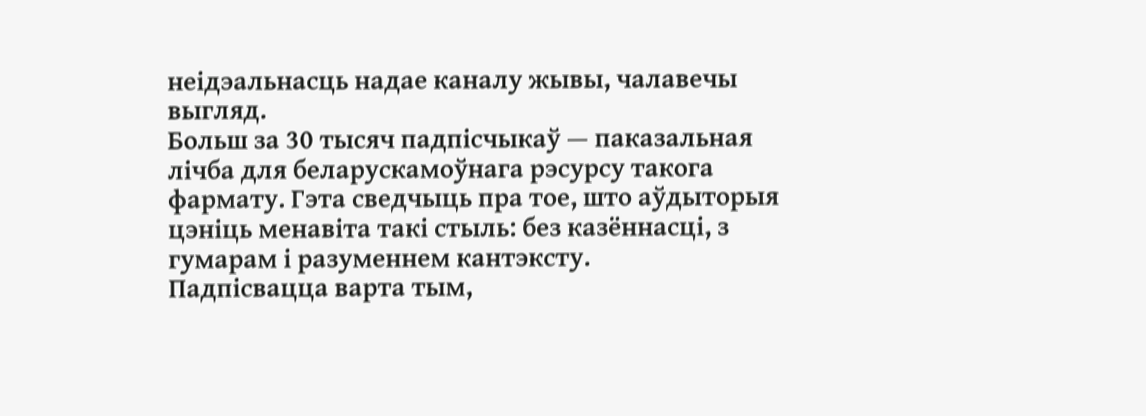неідэальнасць надае каналу жывы, чалавечы выгляд.
Больш за 30 тысяч падпісчыкаў — паказальная лічба для беларускамоўнага рэсурсу такога фармату. Гэта сведчыць пра тое, што аўдыторыя цэніць менавіта такі стыль: без казённасці, з гумарам і разуменнем кантэксту.
Падпісвацца варта тым,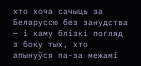хто хоча сачыць за Беларуссю без занудства — і каму блізкі погляд з боку тых, хто апынуўся па-за межамі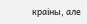краіны, але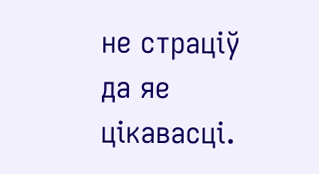не страціў да яе цікавасці.